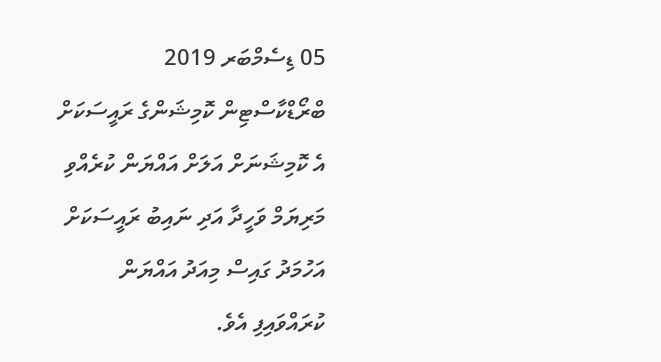05 ޑިސެމްބަރ 2019
ބްރޯޑްކާސްޓިން ކޮމިޝަންގެ ރައީސަކަށް އެ ކޮމިޝަނަށް އަލަށް އައްޔަން ކުރެއްވި މަރިޔަމް ވަހީދާ އަދި ނައިބު ރައީސަކަށް އަހުމަދު ގައިސް މިއަދު އައްޔަން ކުރައްވައިފި އެވެ.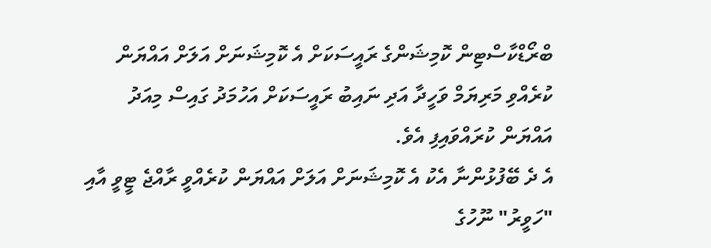ބްރޯޑްކާސްޓިން ކޮމިޝަންގެ ރައީސަކަށް އެ ކޮމިޝަނަށް އަލަށް އައްޔަން ކުރެއްވި މަރިޔަމް ވަހީދާ އަދި ނައިބު ރައީސަކަށް އަހުމަދު ގައިސް މިއަދު އައްޔަން ކުރައްވައިފި އެވެ.
އެ ދެ ބޭފުޅުންނާ އެކު އެ ކޮމިޝަނަށް އަލަށް އައްޔަން ކުރެއްވީ ރާއްޖެ ޓީވީ އާއި "ހަވީރު" ނޫހުގެ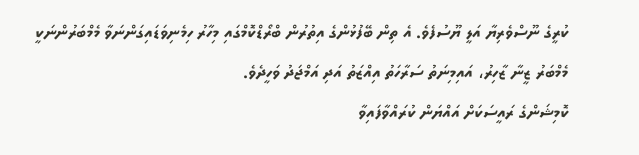ކުރީގެ ނޫސްވެރިޔާ އަލީ ޔޫސުފެވެ. އެ ތިން ބޭފުޅުންގެ އިތުރުން ބްރޯޑްކޮމްގައި މިހާރު ހިމެނިވަޑައިގަންނަވާ މެމްބަރުންނަކީ މެމްބަރު ޒީނާ ޒާހިރު، އައިމިނަތު ސަރާހަތު އިއްޒަތު އަދި އަމްޖަދު ވަހީދެވެ.
ކޮމިޝަންގެ ރައީސަކަށް އައްޔަން ކުރައްވާފައިވާ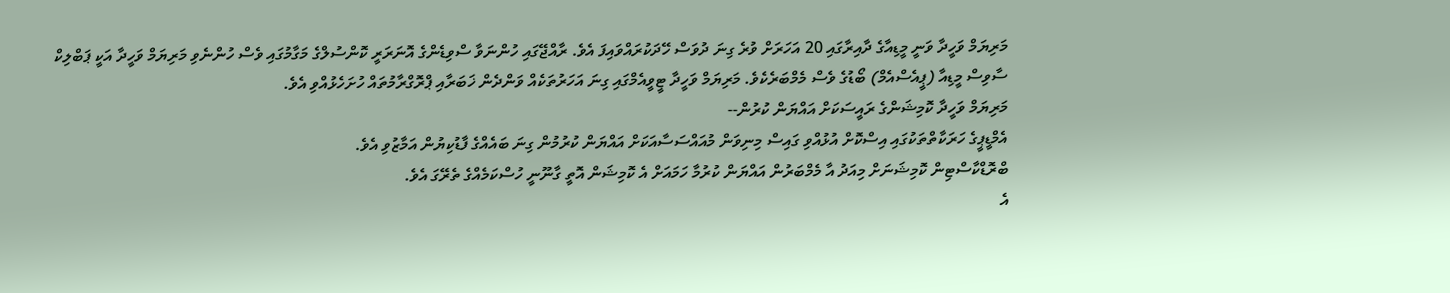މަރިޔަމް ވަހީދާ ވަނީ މީޑިއާގެ ދާއިރާގައި 20 އަހަރަށް ވުރެ ގިނަ ދުވަސް ހޭދަކުރައްވައިފަ އެވެ. ރާއްޖޭގައި ހުންނަވާ ސްވިޑެންގެ އޮނަރަރީ ކޮންސުލްގެ މަގާމުގައި ވެސް ހުންނެވި މަރިޔަމް ވަހީދާ އަކީ ޕަބްލިކް ސާވިސް މީޑިއާ (ޕީއެސްއެމް) ބޯޑުގެ ވެސް މެމްބަރެކެވެ. މަރިޔަމް ވަހީދާ ޓީވީއެމްގައި ގިނަ އަހަރުތަކެއް ވަންދެން ޚަބަރާއި ޕްރޮގްރާމުތައް ހުށަހެޅުއްވި އެވެ.
މަރިޔަމް ވަހީދާ ކޮމިޝަންގެ ރައީސަކަށް އައްޔަން ކުރުން--
އެމްޑީޕީގެ ހަރަކާތްތަކުގައި އިސްކޮށް އުޅުއްވި ގައިސް މިނިވަން މުއައްސަސާއަކަށް އައްޔަން ކުރުމުން ގިނަ ބައެއްގެ ފާޑުކިޔުން އަމާޒުވި އެވެ.
ބްރޮޑްކާސްޓިން ކޮމިޝަނަށް މިއަދު އާ މެމްބަރުން އައްޔަން ކުރުމާ ހަމައަށް އެ ކޮމިޝަން އޮތީ ގާނޫނީ ހުސްކަމެއްގެ ތެރޭގަ އެވެ.
އެ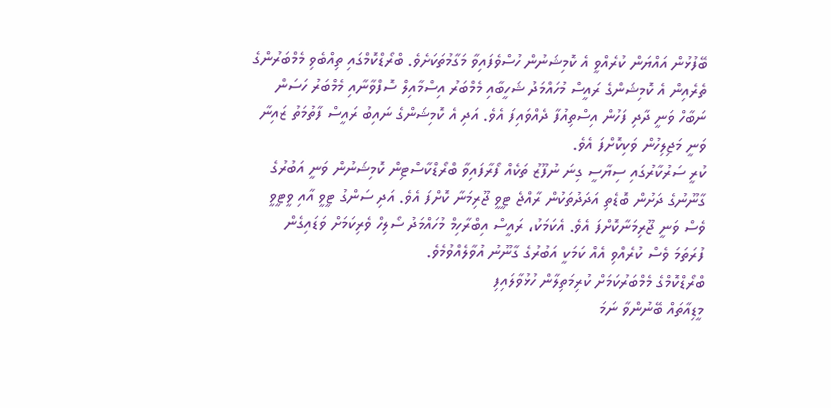ބޭފުޅުން އައްޔަން ކުރެއްވީ އެ ކޮމިޝަނުން ހުސްވެފައިވާ މަގާމުތަކަށެވެ. ބްރޯޑްކޮމްގައި ތިއްބެވި މެމްބަރުންގެ ތެރެއިން އެ ކޮމިޝަންގެ ރައީސް މުހައްމަދު ޝަހީބާއި މެމްބަރު އިސްމާއިލް ސޮފްވާނާއި މެމްބަރު ހަސަން ނަބާހް ވަނީ ދާދި ފަހުން އިސްތިއުފާ ދެއްވައިފަ އެވެ. އަދި އެ ކޮމިޝަންގެ ނައިބު ރައީސް ފާތުމަތު ޒައިނާ ވަނީ މަޖިލިހުން ވަކިކޮށްފަ އެވެ.
ކުރީ ސަރުކާރުގައި ސިޔާސީ ގިނަ ނުފޫޒު ތަކެއް ފޯރާފައިވާ ބްރޯޑްކާސްޓިން ކޮމިޝަނުން ވަނީ އަބުރުގެ ގާނޫނުގެ ދަށުން ބޮޑެތި އަދަދުތަކުން ރާއްޖެ ޓީވީ ޖޫރިމަނާ ކޮށްފަ އެވެ. އަދި ސަންގު ޓީވީ އާއި ވީޓީވީ ވެސް ވަނީ ޖޫރިމަނާކޮށްފަ އެވެ. އެކަމަކު، ރައީސް އިބްރާހިމް މުހައްމަދު ސޯލިހް ވެރިކަމަށް ވަޑައިގެން ފުރަތަމަ ވެސް ކުރެއްވި އެއް ކަމަކީ އަބުރުގެ ގާނޫނު އުވާލެއްވުމެވެ.
ބްރޯޑްކޮމްގެ މެމްބަރުކަމަށް ކުރިމަތިލާން ހުޅުވާލައިފި
މީޑިއާތައް ބޭނުންވާ ނަމަ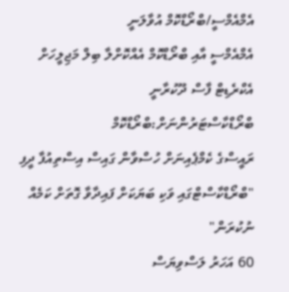އެމްއެމްސީ/ބްރޯޑްކޮމް އުވާލަނީ
އެމްއެމްސީ އާއި ބްރޯޑްކޮމް އެއްކޮށްލާ ބިލް މަޖިލީހަށް
އެކްރެޑިޓް ފާސް ދޫކުރާނީ ބްރޯޑްކާސްޓަރުންނަށް:ބްރޯޑްކޮމް
ރައީސްގެ ކެމްޕެއިނަށް ހުސްވާން ގައިސް އިސްތިއުފާ ދީފި
"ބްރޯޑްކާސްޓްގައި ވަކި ބަޔަކަށް ފައިދާވާ ގޮތަށް ކަމެއް ނުކުރަން"
60 އަހަރު ލަސްވިޔަސް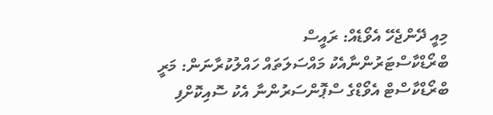މިއީ ދޭންޖެހޭ އެވޯޑެއް: ރައީސް
ބްރޯޑްކާސްޓަރުންނާއެކު މައްސަލަތައް ހައްލުކުރާނަން: މަރީ
ބްރޯޑްކާސްޓް އެވޯޑްގެ ސްޕޮންސަރުންނާ އެކު ސޮއިކޮށްފި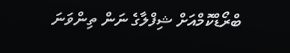ބްރޯޑްކޮމްއަށް ޝިފްލާގެ ނަން ތިންވަނަ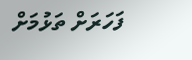ފަހަރަށް ތަޅުމަށް